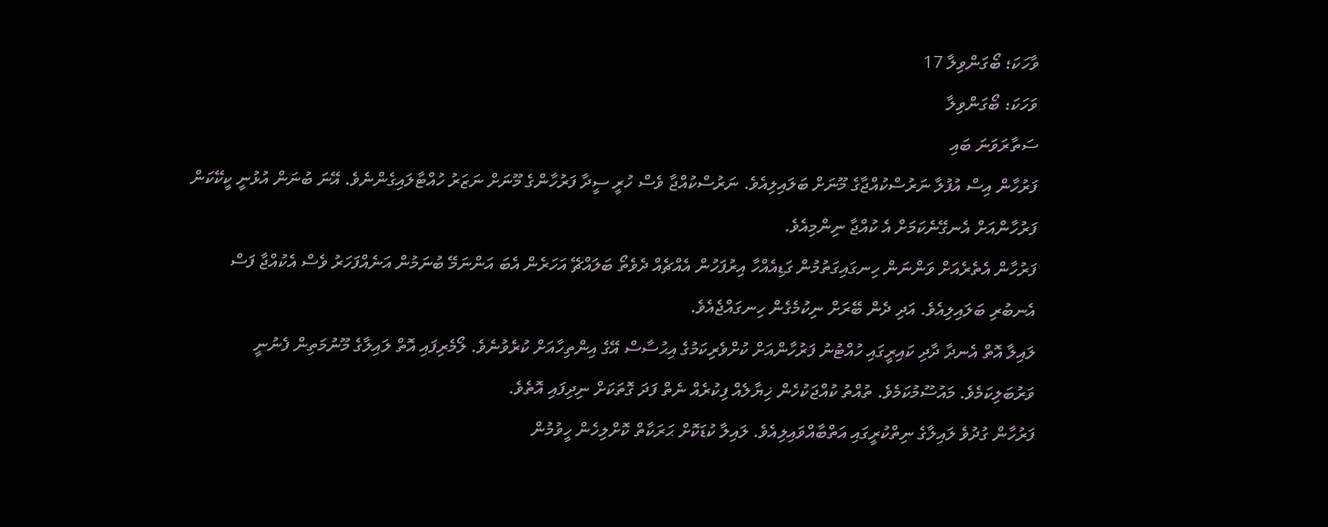ވާހަކަ؛ ބޯގަންވިލާ 17
ވަހަކަ: ބޯގަންވިލާ
ސަތާރަވަނަ ބައި
ފަރުހާން އިސް އުފުލާ ނަރުސްކުއްޖާގެ މޫނަށް ބަލައިލިއެވެ. ނަރުސްކުއްޖާ ވެސް ހުރީ ސީދާ ފަރުހާންގެ މޫނަށް ނަޒަރު ހުއްޓާލައިގެންނެވެ. އޭނަ ބުނަން އުޅުނީ ކީކޭކަން ފަރުހާންއަށް އެނގޭނެކަމަށް އެ ކުއްޖާ ނިންމިއެވެ.
ފަރުހާން އެތެރެއަށް ވަންނަން ހިނގައިގަތުމުން ގަޑިއެއްހާ އިރުފަހުން އެއްޗެއް ދެވެތޯ ބަލައްޗޭ އަހަރެން އެބަ އަންނަމޭ ބުނަމުން އަނެއްފަހަރު ވެސް އެކުއްޖާ ފަސް އެނބުރި ބަލައިލިއެވެ. އަދި ދެން ބޭރަށް ނިކުމެގެން ހިނގައްޖެއެވެ.
ލައިލާ އޮތް އެނދާ ދާދި ކައިރީގައި ހުއްޓުނު ފަރުހާންއަށް ކުށްވެރިކަމުގެ އިޙުސާސް އޭގެ އިންތިހާއަށް ކުރެވުނެވެ. ލޯމެރިފައި އޮތް ލައިލާގެ މޫނުމަތިން ފެނުނީ ވަރުބަލިކަމެވެ. މައުސޫމުކަމެވެ. ތުއްތު ކުއްޖަކުހެން ޚިޔާލެއް ފިކުރެއް ނެތް ފަދަ ގޮތަކަށް ނިދިފައި އޮތެވެ.
ފަރުހާން ގުދުވެ ލައިލާގެ ނިތްކުރީގައި އަތްބާއްވައިލިއެވެ. ލައިލާ ކުޑަކޮށް ޙަރަކާތް ކޮށްލިހެން ހީވުމުން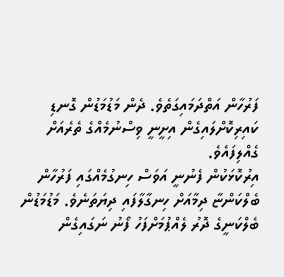ފަރުހާން އަތްދަމައިގަތެވެ. ދެން މަޑުމަޑުން ގޮނޑި ކައިރިކޮށްލައިގެން އިށީނީ ވިސްނުމެއްގެ ތެރެއަށް ގެއްލިފައެވެ.
އިރުކޮޅަކުން ފެނުނީ އަވަސް ހިނގުމެއްގައި ފަރުހާން ބެލްކަންޏާ ދިމާއަށް ހިނގާލާފައި ދިޔަތަނެވެ. މަޑުމަޑުން ބެލްކަނީގެ ދޮރު ލެއްޕުމަށްފަހު ފޯނު ނަގައިގެން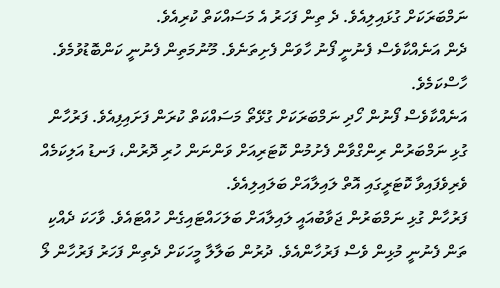ނަމްބަރަކަށް ގުޅައިލިއެވެ. ދެ ތިން ފަހަރު އެ މަސައްކަތް ކުރިއެވެ.
ދެން އަނެއްކާވެސް ފެނުނީ ފޯނު ހާވަން ފެށިތަނެވެ. މޫނުމަތިން ފެނުނީ ކަންބޮޑުވުމެވެ. ހާސްކަމެވެ.
އަނެއްކާވެސް ފޯނުން ހޯދި ނަމްބަރަކަށް ގުޅޭތޯ މަސައްކަތް ކުރަން ފަށައިފިއެވެ. ފަރުހާން ގުޅި ނަމްބަރުން ރިންގްވާން ފެށުމުން ކޮޓަރިއަށް ވަންނަން ހުރި ދޮރުން، ފަނޑު އަލިކަމެއް ވެރިވެފައިވާ ކޮޓަރީގައި އޮތް ލައިލާއަށް ބަލައިލިއެވެ.
ފަރުހާން ގުޅި ނަމްބަރުން ޖަވާބުއައީ ލައިލާއަށް ބަލަހައްޓައިގެން ހުއްޓައެވެ. ވާހަކަ ދެއްކި ތަން ފެނުނީ މުޅިން ވެސް ފަރުހާންއެވެ. ދުރުން ބަލާލާ މީހަކަށް ދެތިން ފަހަރު ފަރުހާން ލޯ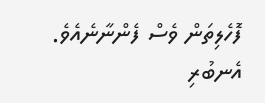ފޮހެލިތަން ވެސް ފެންނާނެއެވެ.
އެނބުރި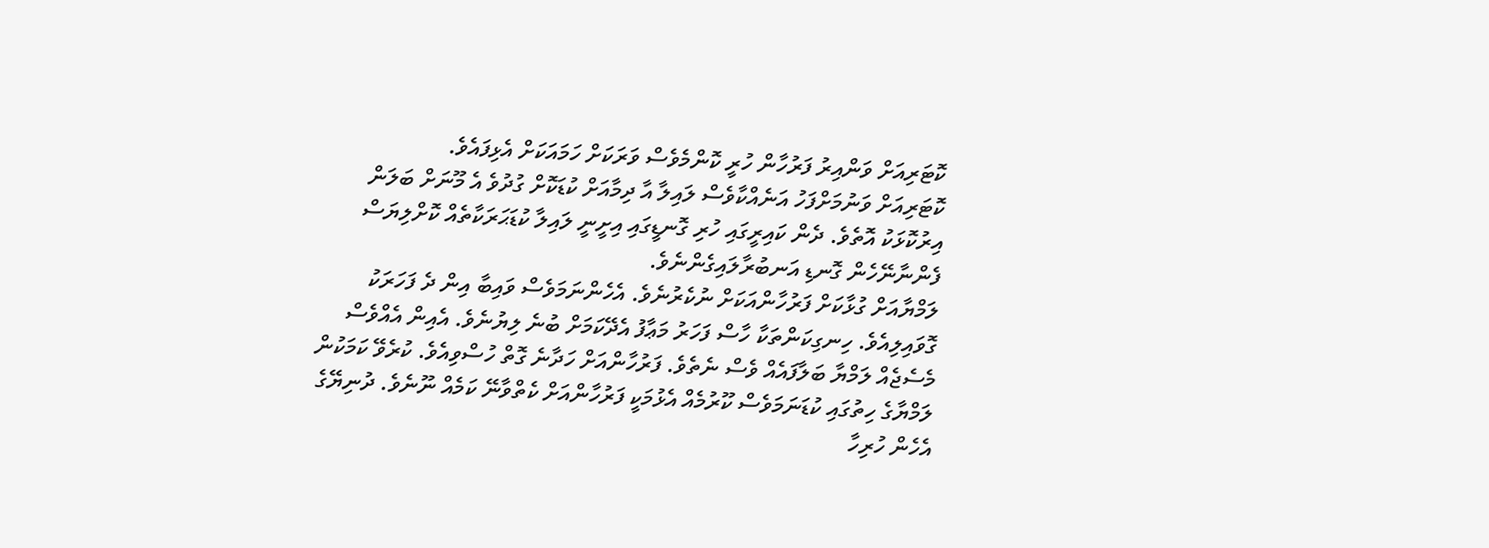ކޮޓަރިއަށް ވަންއިރު ފަރުހާން ހުރީ ކޮންމެވެސް ވަރަކަށް ހަމައަކަށް އެޅިފައެވެ.
ކޮޓަރިއަށް ވަނުމަށްފަހު އަނެއްކާވެސް ލައިލާ އާ ދިމާއަށް ކުޑަކޮށް ގުދުވެ އެ މޫނަށް ބަލަން އިރުކޮޅަކު އޮތެވެ. ދެން ކައިރީގައި ހުރި ގޮނޑީގައި އިށީނީ ލައިލާ ކުޑަޙަރަކާތެއް ކޮށްލިޔަސް ފެންނާނޭހެން ގޮނޑި އަނބުރާލައިގެންނެވެ.
ލަމްޔާއަށް ގުޅާކަށް ފަރުހާންއަކަށް ނުކެރުނެވެ. އެހެންނަމަވެސް ވައިބާ އިން ދެ ފަހަރަކު ގޮވައިލިއެވެ. ހިނގިކަންތަކާ ހާސް ފަހަރު މަޢާފު އެދޭކަމަށް ބުނެ ލިޔުނެވެ. އެއިން އެއްވެސް މެސެޖެއް ލަމްޔާ ބަލާފައެއް ވެސް ނެތެވެ. ފަރުހާންއަށް ހަދާނެ ގޮތް ހުސްވިއެވެ. ކުރެވޭ ކަމަކުން ލަމްޔާގެ ހިތުގައި ކުޑަނަމަވެސް ކޫރުމެއް އެޅުމަކީ ފަރުހާންއަށް ކެތްވާނޭ ކަމެއް ނޫނެވެ. ދުނިޔޭގެ އެހެން ހުރިހާ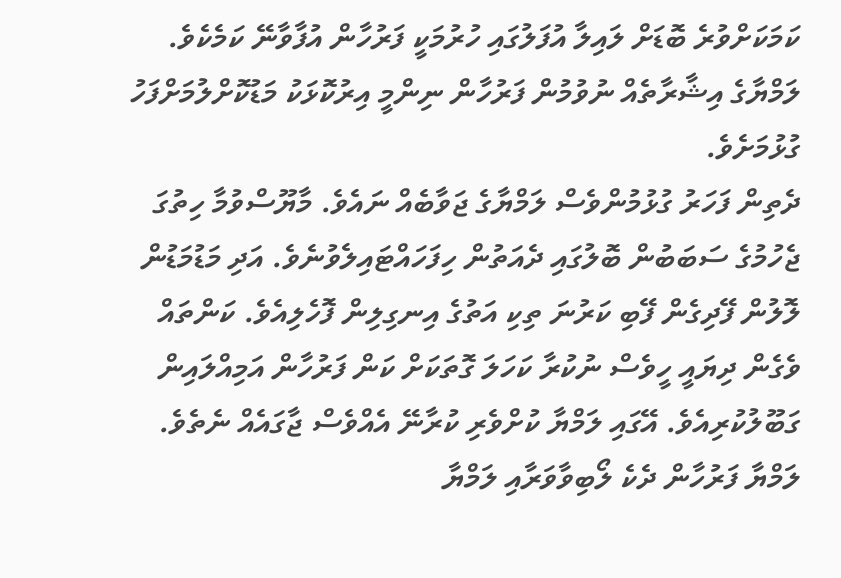ކަމަކަށްވުރެ ބޮޑަށް ލައިލާ އުފަލުގައި ހުރުމަކީ ފަރުހާން އުފާވާނޭ ކަމެކެވެ. ލަމްޔާގެ އިޝާރާތެއް ނުވުމުން ފަރުހާން ނިންމީ އިރުކޮޅަކު މަޑުކޮށްލުމަށްފަހު ގުޅުމަށެވެ.
ދެތިން ފަހަރު ގުޅުމުންވެސް ލަމްޔާގެ ޖަވާބެއް ނައެވެ. މާޔޫސްވުމާ ހިތުގަ ޖެހުމުގެ ސަބަބުން ބޮލުގައި ދެއަތުން ހިފަހައްޓައިލެވުނެވެ. އަދި މަޑުމަޑުން ލޮލުން ފޭދިގެން ފޭބި ކަރުނަ ތިކި އަތުގެ އިނގިލިން ފޮހެލިއެވެ. ކަންތައް ވެގެން ދިޔައީ ހީވެސް ނުކުރާ ކަހަލަ ގޮތަކަށް ކަން ފަރުހާން އަމިއްލައިން ގަބޫލުކުރިއެވެ. އޭގައި ލަމްޔާ ކުށްވެރި ކުރާނޭ އެއްވެސް ޖާގައެއް ނެތެވެ. ލަމްޔާ ފަރުހާން ދެކެ ލޯބިވާވަރާއި ލަމްޔާ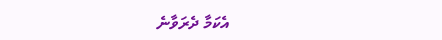އެކަމާ ދެރަވާނެ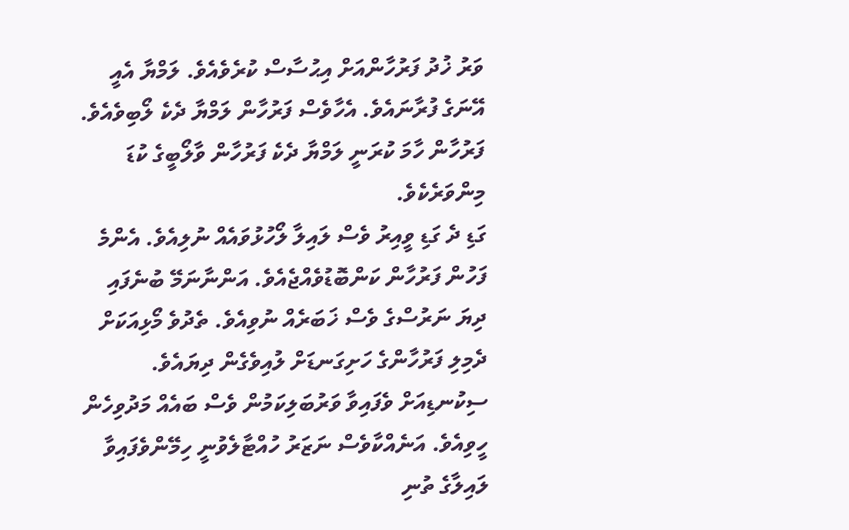ވަރު ޚުދު ފަރުހާންއަށް އިޙުސާސް ކުރެވެއެވެ. ލަމްޔާ އެއީ އޭނަގެ ފުރާނައެވެ. އެހާވެސް ފަރުހާން ލަމްޔާ ދެކެ ލޯބިވެއެވެ. ފަރުހާން ހާމަ ކުރަނީ ލަމްޔާ ދެކެ ފަރުހާން ވާލޯބީގެ ކުޑަ މިންވަރެކެވެ.
ގަޑި ދެ ގަޑި ވީއިރު ވެސް ލައިލާ ލޯހުޅުވައެއް ނުލިއެވެ. އެންމެ ފަހުން ފަރުހާން ކަންބޮޑުވެއްޖެއެވެ. އަންނާނަމޭ ބުނެފައި ދިޔަ ނަރުސްގެ ވެސް ޚަބަރެއް ނުވިއެވެ. ތެދުވެ މޯޅިއަކަށް ދެމިލި ފަރުހާންގެ ހަށިގަނޑަށް ލުއިވެގެން ދިޔައެވެ. ސިކުނޑިއަށް ވެފައިވާ ވަރުބަލިކަމުން ވެސް ބައެއް މަދުވިހެން ހީވިއެވެ. އަނެއްކާވެސް ނަޒަރު ހުއްޓާލެވުނީ ހިމޭންވެފައިވާ ލައިލާގެ ތުނި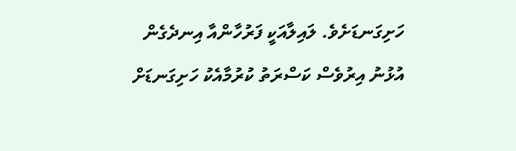ހަށިގަނޑަށެވެ. ލައިލާއަކީ ފަރުހާންއާ އިނދެގެން އުޅުނު އިރުވެސް ކަސްރަތު ކުރުމާއެކު ހަށިގަނޑަށް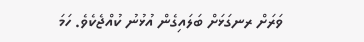ވަރަށް ރނގަޅަށް ބަލައިގެން އުޅުނު ކުއްޖެކެވެ. ހަމަ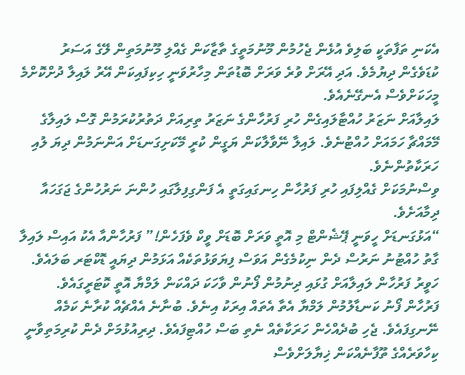އެކަނި ތަފާތަކީ ބަލިވެ އުޅެން ޖެހުމުން މޫނުމަތީގެ ތާޒާކަން ގެއްލި މޫނުމަތިން ލޭގެ އަސަރު ކުޑަވެގެން ދިޔުމެވެ. އަދި އޭރަށް ވުރެ ވަރަށް ބޮޑުތަން މިހާރުވަނީ ހިކިފައިކަން އޭރު ލައިލާ ދުށްކޮށްމެ މީހަކަށްވެސް އެނގޭނެއެވެ.
ލައިލާއަށް ނަޒަރު ހުއްޓާލައިގެން ހުރި ފަރުހާންގެ ނަޒަރު ތިރިއަށް ދަތުރުކުރަމުން ގޮސް ލައިލާގެ މޭމައްޗާ ހަމައަށް ހުއްޓުނެވެ. ލައިލާ ނޭވާލާކަން ޔަގީން ކުރީ މޭކަށިގަނޑަށް އަންނަމުން ދިޔަ ލުއި ހަރަކާތުންނެވެ.
ވިސްނުމަކަށް ގެއްލިފައި ހުރި ފަރުހާން ހިނގައިގަތީ އެ ފަންގިފިލާގައި ހުންނަ ނަރުހުންގެ ޖަގަހައާ ދިމާއަށެވެ.
“އަޅުގަނޑަށް ހީވަނީ ޕޭޝެންޓް މި އޮތީ ވަރަށް ބޮޑަށް ވީކް ވެފަހެން!” ފަރުހާންއާ އެކު އައިސް ލައިލާ ގާތު ހުއްޓުނު ނަރުސް ދެން ނިކުމެގެން އަވަސް ފިޔަވަޅުތަކެއް އަޅަމުން ދިޔައީ ޑޮކްޓަރ ބަލައެވެ.
ހަވީރު ފަރުހާން ލައިލާއަށް ގުޅައި ދިނުމުން ފޯނުން ވާހަކަ ދައްކަން ލަމްޔާ އޮތީ ކޮޓަރީގައެވެ. ފަރުހާން ފޯނު ކަނޑާލުމުން ލަމްޔާ އެތާ އެތައް އިރަކު އިނެވެ. ބުނާނެ އެއްޗެއް ކުރާނެ ކަމެއް ނޭނގިފައެވެ. ޖެހި ބުދެއްހެން ހަރަކާތެއް ނެތި ބަސް ހުއްޓިފައެވެ. ދިރިއުޅުމަށް ދެން ކުރިމަތިވާނީ ކިހާވަރެއްގެ ތޫފާނެއްކަން ޚިޔާލަށްވެސް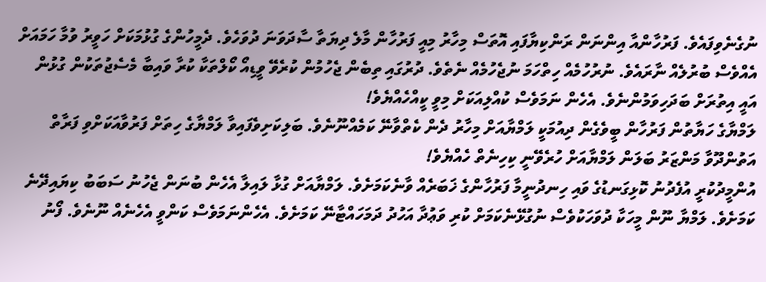ނުގެނެވިފައެވެ. ފަރުހާންއާ އިންނަން ރަންކިޔާފައި އޮތަސް މިހާރު މިއީ ފަރުހާން މާލެ ދިޔަތާ ސާދަވަނަ ދުވަހެވެ. ދެމީހުންގެ ގުޅުމަކަށް ހަވީރު ވުމާ ހަމައަށް އެއްވެސް ބުރުލެއް ނާރައެވެ. ނުރުހުމެއް ހިތްހަމަ ނުޖެހުމެއް ނެތެވެ. ދުރުގައި ތިބެން ޖެހުމުން ކުރެވޭ ވީޑިއޯ ކޯލްތަކާ ކުރާ ވައިބާ މެސެޖުތަކުން ގުޅުން އައީ އިތުރަށް ބަދަހިވަމުންނެވެ. އެހެން ނަމަވެސް ކުއްލިއަކަށް މިވީ ކީއްހެއްޔެވެ!
ލަމްޔާގެ ހަޔާތުން ފަރުހާން ބީވެގެން ދިއުމަކީ ލަމްޔާއަށް މިހާރު ދެން ކެތްވާނޭ ކަމެއްނޫނެވެ. ބަލިކަށިވެފައިވާ ލަމްޔާގެ ހިތަށް ފަރުވާއަކަށްވި ފަރާތް އަތުންދޫވާ މަންޒަރު ބަލަން ލަމްޔާއަށް ހުރެވޭނީ ކިހިނެތް ހެއްޔެވެ!
އުންމީދުކުރީ އުފެދުނު ކޮޅިގަނޑުގެ ވައި ހިނދުނީމާ ފަރުހާންގެ ޚަބަރެއް ވާނެކަމަށެވެ. ލަމްޔާއަށް ގުޅާ ލައިލާ އެހެން ބުނަން ޖެހުނު ސަބަބު ކިޔައިދޭނެ ކަމަށެވެ. ލަމްޔާ ނޫން މީހަކާ ދުވަހަކުވެސް ނުގުޅޭނެކަމަށް ކުރި ވަޢުދާ އަހުދު ދަމަހައްޓާނޭ ކަމަށެވެ. އެހެންނަމަވެސް ކަންވީ އެހެނެއް ނޫނެވެ. ފޯނު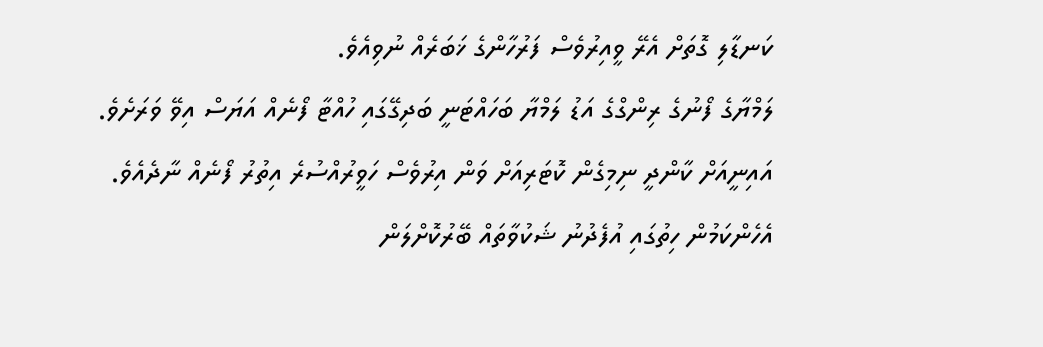ކަނޑާލި ގޮތަށް އެރޭ ވީއިރުވެސް ފަރުހާންގެ ޚަބަރެއް ނުވިއެވެ.
ލަމްޔާގެ ފޯނުގެ ރިންގްގެ އަޑު ލަމްޔާ ބަހައްޓަނީ ބަދިގޭގައި ހުއްޓާ ފޯނެއް އަޔަސް އިވޭ ވަރަށެވެ. އައިނީއަށް ކާންދީ ނިމިގެން ކޮޓަރިއަށް ވަން އިރުވެސް ހަވީރުއްސުރެ އިތުރު ފޯނެއް ނާދެއެވެ. އެހެންކަމުން ހިތުގައި އުފެދުނު ޝަކުވާތައް ބޭރުކޮށްލަން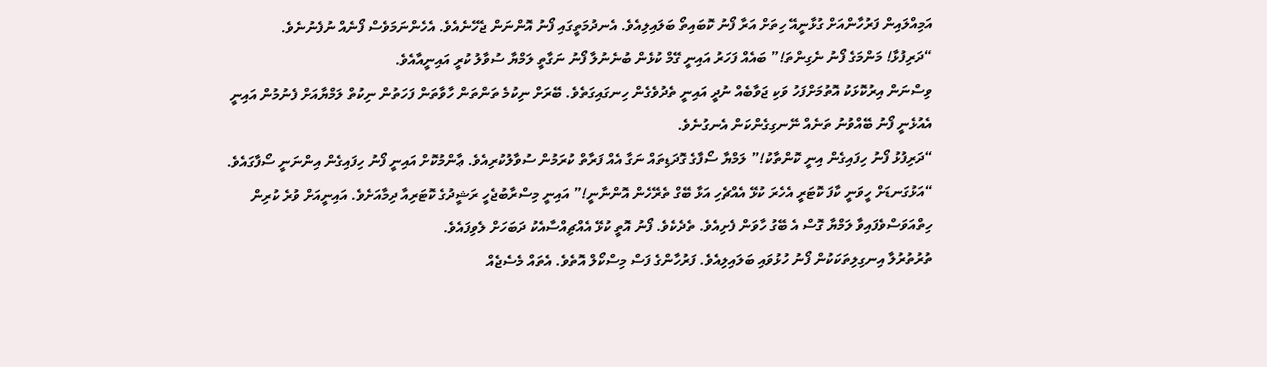އަމިއްލައިން ފަރުހާންއަށް ގުޅާނީއޭ ހިތަށް އަރާ ފޯނު ކޮބައިތޯ ބަލައިލިއެވެ. އެނދުމަތީގައި ފޯނު އޮންނަން ޖެހޭނެއެވެ. އެހެންނަމަވެސް ފޯނެއް ނުފެނުނެވެ.
“ދަރިފުޅާ! މަންމަގެ ފޯނު ނެގިންތަ!” ބައެއް ފަހަރު އައިނީ ގޭމް ކުޅެން ބުނެނުލާ ފޯނު ނަގާތީ ލަމްޔާ ސުވާލު ކުރީ އައިނީއާއެވެ.
ވިސްނަން އިރުކޮޅަކު އޮތުމަށްފަހު ވަކި ޖަވާބެއް ނުދީ އައިނީ ތެދުވެގެން ހިނގައިގަތެވެ. ބޭރަށް ނިކުމެ ތަންތަން ހާވާތަން ފަހަތުން ނިކުތް ލަމްޔާއަށް ފެނުމުން އައިނީ އެއުޅެނީ ފޯނު ބޭއްވުނު ތަނެއް ނޭނގިގެންކަން އެނގުނެވެ.
“ދަރިފުޅު ފޯނު ހިފައިގެން އިނީ ކޮންތާކު!” ލަމްޔާ ސޯފާގެ ގޮދަޑިތައް ނަގާ އެއް ފަރާތް ކުރަމުން ސުވާލުކުރިއެވެ. ޢާންމުކޮށް އައިނީ ފޯނު ހިފައިގެން އިންނަނީ ސޯފާގައެވެ.
“އަޅުގަނޑަށް ހީވަނީ ކާފަ ކޮޓަރީ އެހެރަ ކުޅޭ އެއްޗެހި އަޅާ ބޭގް ތެރޭހެން އޮންނާނީ!” އައިނީ މިސްރާބުޖެހީ ރަޝީދުގެ ކޮޓަރިއާ ދިމާއަށެވެ. އައިނީއަށް ވުރެ ކުރިން ހިތްއަވަސްވެފައިވާ ލަމްޔާ ގޮސް އެ ބޭގު ހާވަން ފެށިއެވެ. ތެދެކެވެ. ފޯނު އޮތީ ކުޅޭ އެއްޗިއްސާއެކު ދަބަހަށް ލެވިފައެވެ.
ތުރުތުރުލާ އިނގިލިތަކަކުން ފޯނު ހުޅުވައި ބަލައިލިއެވެ. ފަރުހާންގެ ފަސް މިސްކޯލް އޮތެވެ. އެތައް މެސެޖެއް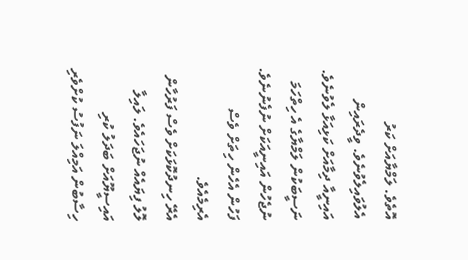އޮތެވެ. ލަމްޔާއަށް ކަރު އެލުވައިލެވުނެވެ. ވީދެރައިން އައިނީއާ ދިމާއަށް ކަޅިއަޅާ ލެވުނެވެ. ނަސީބަކުން ލަމްޔާގެ އެ ހިތްހަމަ ނުޖެހުން އައިނީއަކަށް ނުފެނުނެވެ. ފަހުން އެހެން ހިތަށް ވެސް އެރިމެއެވެ.
އެރޭ ހިނދުކޮޅަކަށް ވެސް ފަރުހާން ލޮލު ފިޔައެއް ނުޖަހައެވެ. ލައިލާ އައިސީޔޫއަށް ބަދަލު ކުރި ހިސާބުން އަމިއްލަ ނަފުސު ކުށްވެރި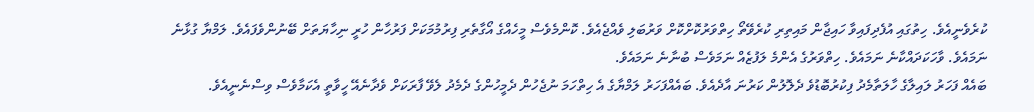ކުރެވެނީއެވެ. ހިތުގައި އުފެދިފައިވާ ހައިޖާން މައިތިރި ކުރެވޭތޯ ހިތްވަރުކޮށްކޮށް ވަރުބަލި ވެއްޖެއެވެ. ކޮންމެވެސް މީހެއްގެ އޯގާތެރި ފިރުމުމަކަށް ފަރުހާން ހުރީ ނިހާޔަތަށް ބޭނުންވެފައެވެ. ލަމްޔާ ގުޅާނެ ނަމައެވެ. ވާހަކަދައްކާނެ ނަމައެވެ. ހިތްވަރުގެ އެންމެ ލަފުޒެއް ނަމަވެސް ބުނާނެ ނަމައެވެ.
ބައެއް ފަހަރު ލައިލާގެ ހާލަތާމެދު ފިކުރުބޮޑުވެ ދެލޮލުން ކަރުނަ އާދެއެވެ. ބައެއްފަހަރު ލަމްޔާގެ އެ ހިތްހަމަ ނުޖެހުން ދެމީހުންގެ ދެމެދު ލެވޭ ފާރަކަށް ވެދާނެއޭ ހީވާތީ އެކަމާވެސް ވިސްނެނީއެވެ.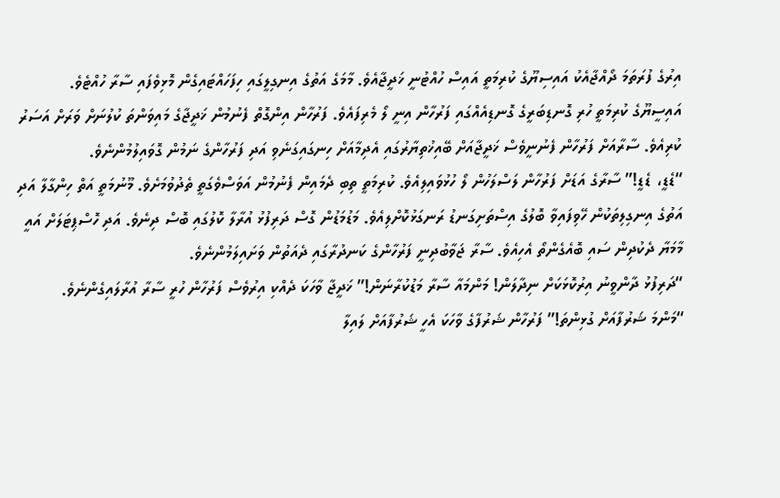އިރުގެ ފުރަތަމަ ދޯއްޖާއެކު އައިސިޔޫގެ ކުރިމަތީ އައިސް ހުއްޓުނީ ޚަދީޖާއެވެ. މާމަގެ އަތުގެ އިނގިލީގައި ހިފަހައްޓައިގެން މޮޅިވެފައި ސާރާ ހުއްޓެވެ.
އައިސީޔޫގެ ކުރިމަތީ ހުރި ގޮނޑިބަރީގެ ގޮނޑިއެއްގައި ފަރުހާން އިނީ ލޯ މެރިފައެވެ. ފަރުހާން އިންގޮތް ފެނުމުން ޚަދީޖާގެ މައިވަންތަ ކުލުނަށް ވަރަށް އަސަރު ކުރިއެވެ. ސާރާއަށް ފަރުހާން ފެނުނީވެސް ޚަދީޖާއަށް ބޭއިޚުތިޔާރުގައި އެދިމާއަށް ހިނގައިގަނެވި އަދި ފަރުހާންގެ ނަމުން ގޮވައިލުމުންނެވެ.
“ޑެޑީ، ޑެޑީ!” ސާރާގެ އަޑަށް ފަރުހާން ލަސްލަހުން ލޯ ހުޅުވައިލިއެވެ. ކުރިމަތީ ތިބި ދެމައިން ފެނުމުން އަވަސްވެގަތީ ތެދުވުމަށެވެ. މޫނުމަތީ އަތް ހިންގާލާ އަދި އަތުގެ އިނގިލިތަކުން ހޭވިފައިވާ ބޮލުގެ އިސްތަށިގަނޑު ރަނގަޅުކޮށްލިއެވެ. މަޑުމަޑުން ގޮސް ދަރިފުޅު އުރާލާ ކޮލުގައި ބޮސް ދިނެވެ. އަދި ހޮސްޕިޓަލަށް އައީ މާމަޔާ ދެކުދިން ސައި ބޮއެގެންތޯ އެހިއެވެ. ސާރާ ޖަވާބުދިނީ ފަރުހާންގެ ކަނދުރާގައި ދެއަތުން ވަށައިލަމުންނެވެ.
“ދަރިފުޅު ދާންވީނު އިރުކޮޅަކަށް ނިދާލަން! މަންމައާ ސާރާ މަޑުކުރާނަން!” ޚަދީޖާ ވާހަކަ ދެއްކި އިރުވެސް ފަރުހާން ހުރީ ސާރާ އުރާލައިގެންނެވެ.
“މަންމަ ޝަރުފާއަށް ގުޅިންތަ!” ފަރުހާން ޝަރުފާގެ ވާހަކަ އެހީ ޝަރުފާއަށް ލައިލާ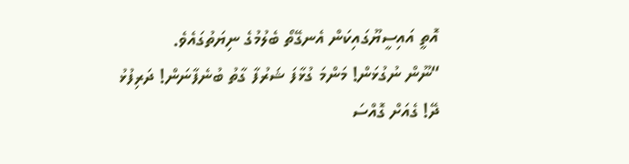އޮތީ އައިސީޔޫގައިކަން އެނގޭތޯ ބެލުމުގެ ނިޔަތުގައެވެ.
“ނޫން ނުގުޅަން! މަންމަ ގުޅާފަ ޝަރުފާ ގާތު ބުނެފާނަން! ދަރިފުޅު ދޭ! ގެއަށް ގޮއްސަ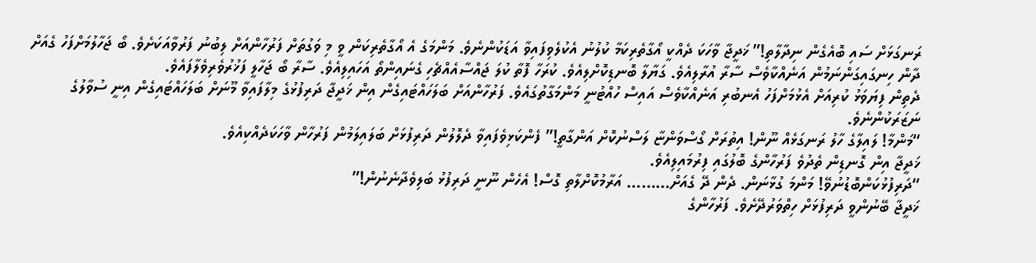ރަނގަޅަށް ސައި ބޮއެގެން ނިދާލާތި!” ޚަދީޖާ ވާހަކަ ދެއްކީ އޯގާތެރިކަމާ ކުލުނު އެކުލެވިފައިވާ އަޑަކުންނެވެ. މަންމަގެ އެ އޯގާތެރިކަން ވީ މި ވަގުތަށް ފަރުހާންއަށް ލިބުނު ފަރުވާއަކަށެވެ. ބޯ ޖަހާލުމަށްފަހު ގެއަށް ދާން ހިނގައިގަންނަމުން އަނެއްކާވެސް ސާރާ އުރާލިއެވެ. ގަޔާލާ ބޮނޑިކޮށްލިއެވެ. ކުރަހާ ފޮތާ ކުލަ ޖައްސާއެއްޗެހި ގެނައިންތޯ އަހައިލިއެވެ. ސާރާ ބޯ ޖަހާލީ ފަޚުރުވެރިވެލާފައެވެ.
ދެތިން ފިޔަވަޅު ކުރިއަށް އެޅުމަށްފަހު އެނބުރި އަނެއްކާވެސް އައިސް ހުއްޓުނީ މަންމަގާތުގައެވެ. ފަރުހާންއަށް ބަލަހައްޓައިގެން އިން ޚަދީޖާ ދަރިފުޅުގެ މިލާފައިވާ މޫނަށް ބަލަހައްޓައިގެން އިނީ ސުވާލުގެ ނަޒަރަކުންނެވެ.
“މަންމާ! ލައިލާގެ ހާލު ރަނގަޅެއް ނޫން! އިތުރަށް ގޯސްވަންޏާ ލަސްނުކޮށް އަންގާތީ!” ފެންކަޅިވެފައިވާ ދެލޮލުން ދަރިފުޅަށް ބަލައިލަމުން ފަރުހާން ވާހަކަދެއްކިއެވެ.
ޚަދީޖާ އިން ގޮނޑިން ތެދުވެ ފަރުހާންގެ ބޮލުގައި ފިރުމައިލިއެވެ.
“ދަރިފުޅުކަންބޮޑުނުވޭ! މަންމަ ގުޅާނަން. ދެން ދޭ ގެއަށް……… އަރާމުކޮށްލާތި ގޮސް! އެހެން ނޫނީ ދަރިފުޅު ބަލިވެދާނެނުން!”
ޚަދީޖާ ބޭނުންވީ ދަރިފުޅަށް ހިތްވަރުދޭށެވެ. ފަރުހާންގެ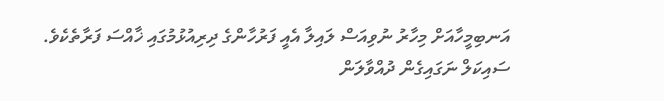އަނބިމީހާއަށް މިހާރު ނުވިއަސް ލައިލާ އެއީ ފަރުހާންގެ ދިރިއުޅުމުގައި ޚާއްސަ ފަރާތެކެވެ.
ސައިކަލް ނަގައިގެން ދުއްވާލަން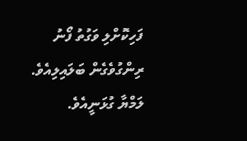ފަހިކޮށްލި ވަގުތު ފޯނު ރިންގުވެގެން ބަލައިލިއެވެ. ލަމްޔާ ގުޅަނީއެވެ.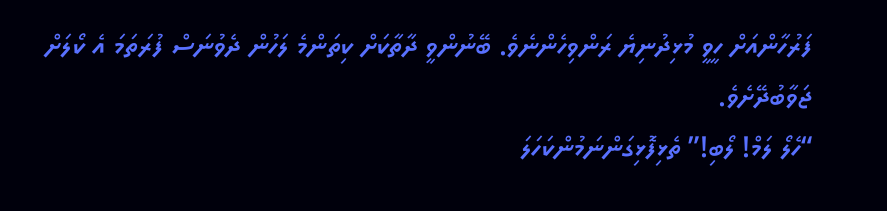ފަރުހާންއަށް ހީވީ މުޅިދުނިޔެ ރަންވިހެންނެވެ. ބޭނުންވީ ދާތާކަށް ކިތަންމެ ލަހުން ދެވުނަސް ފުރަތަމަ އެ ކޯލަށް ޖަވާބުދޭށެވެ.
“ހެލޯ ލަމް! ލޯބި!” ތެޅިފޮޅިގަންނަމުންކަހަލަ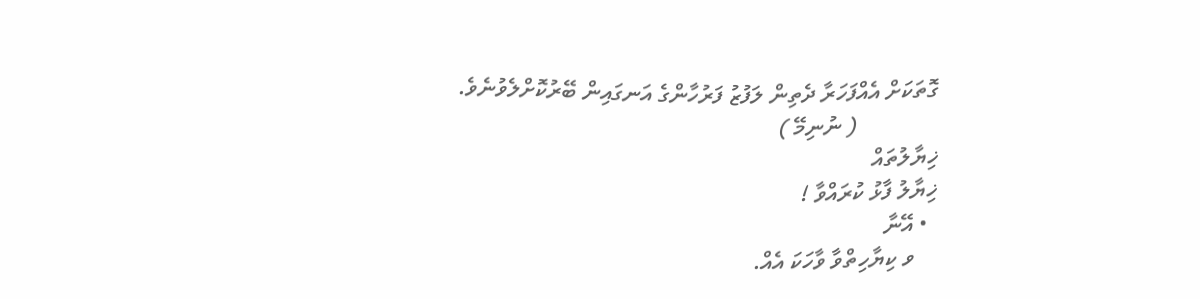ގޮތަކަށް އެއްފަހަރާ ދެތިން ލަފުޒު ފަރުހާންގެ އަނގައިން ބޭރުކޮށްލެވުނެވެ.
              ( ނުނިމޭ )
ޚިޔާލުތައް
ޚިޔާލު ފާޅު ކުރައްވާ !
  • އޭނާ
    ވ ކިޔާހިތްވާ ވާހަކަ އެއް.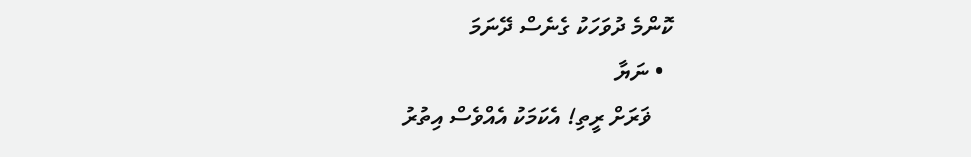ކޮންމެ ދުވަހަކު ގެނެސް ދޭނަމަ
  • ނަޔާ
    ޥަރަށް ރީތި! އެކަމަކު އެއްވެސް އިތުރު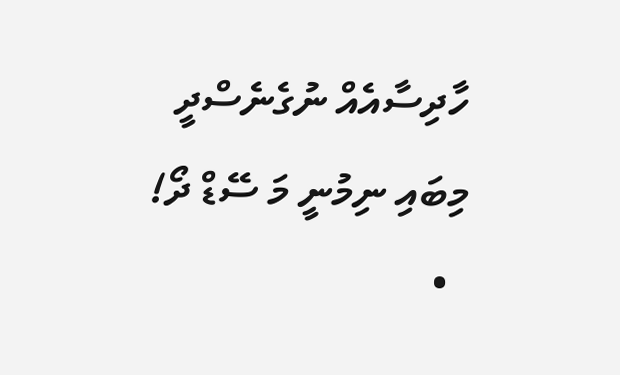ހާދިސާއެއް ނުގެނެސްދީ މިބައި ނިމުނީ މަ ސޭޑް ދޯ!
  •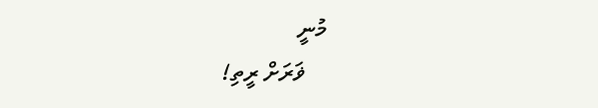މުނީ
    ޥަރަށް ރީތި!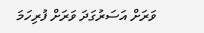ވަރަށް އަސަރުގަދަ ވަރަށް ފުރިހަމަ